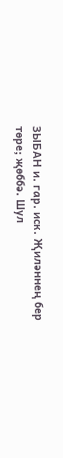ЗЫБАН и. гар. иск. Җиләннең бер төре; җөббә. Шул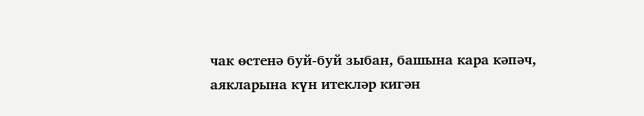чак өстенә буй-буй зыбан, башына кара кәпәч, аякларына күн итекләр кигән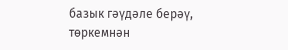базык гәүдәле берәү, төркемнән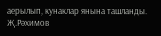аерылып, кунаклар янына ташланды. Җ.Рәхимов